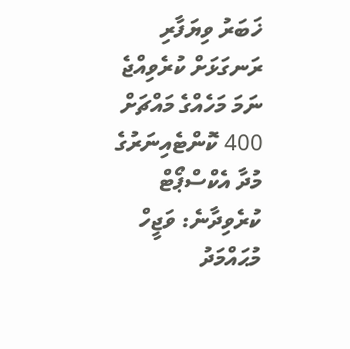ޚަބަރު ވިޔަފާރި
ރަނގަޅަށް ކުރެވިއްޖެ ނަމަ މަހެއްގެ މައްޗަށް 400 ކޮންޓެއިނަރުގެ މުދާ އެކްސްޕޯޓް ކުރެވިދާނެ: ވަޖީހް
މުޙައްމަދު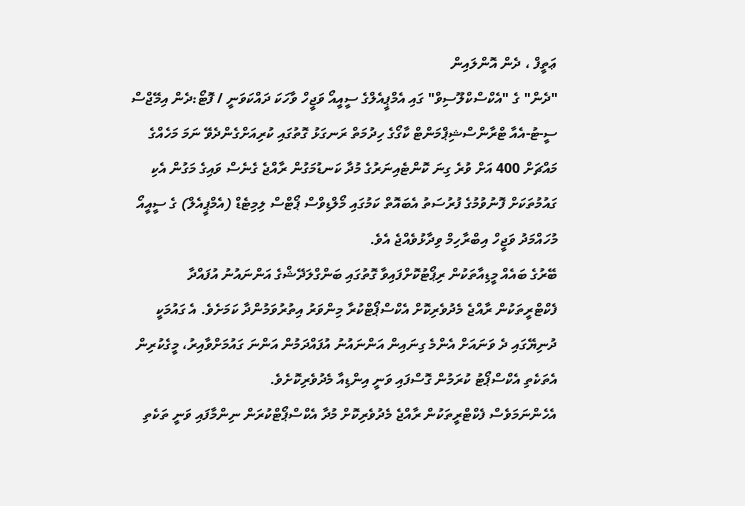ޢަތީފް ، ދެން އޮންލައިން
"ދެން" ގެ "އެކްސްކްލޫސިވް" ގައި އެމްޕީއެލްގެ ސީއީއޯ ވަޖީހް ވާހަކަ ދައްކަވަނީ / ފޮޓޯ:ދެން އިމޭޖްސް
ސީ-ޓު-އެއާ ޓްރާންސްޝިޕްމަންޓް ކާގޯގެ ހިދުމަތް ރަނގަޅު ގޮތުގައި ކުރިއަށްގެންދެވޭ ނަމަ މަހެއްގެ މައްޗަށް 400 އަށް ވުރެ ގިނަ ކޮންޓެއިނަރުގެ މުދާ ކަނޑުމަގުން ރާއްޖެ ގެނެސް ވައިގެ މަގުން އެކި ގައުމުތަކަށް ފޮނުވުމުގެ ފުރުސަތު އެބައޮތް ކަމުގައި މޯލްޑިވްސް ޕޯޓްސް ލިމިޓެޑް (އެމްޕީއެލް) ގެ ސީއީއޯ މުހައްމަދު ވަޖީހް އިބްރާހިމް ވިދާޅުވެއްޖެ އެވެ.
ބޭރުގެ ބައެއް މީޑިއާތަކުން ރިޕޯޓުކޮށްފައިވާ ގޮތުގައި ބަންގްލަދޭޝްގެ އަންނައުނު އުފައްދާ ފެކްޓްރީތަކުން ރާއްޖެ މެދުވެރިކޮށް އެކްސްޕޯޓްކުރާ މިންވަރު އިތުރުވަމުންދާ ކަމަށެވެ. އެ ގައުމަކީ ދުނިޔޭގައި ދެ ވަނައަށް އެންމެ ގިނައިން އަންނައުނު އުފައްދަމުން އަންނަ ގައުމަށްވާއިރު، މީގެކުރިން އެތަކެތި އެކްސްޕޯޓު ކުރަމުން ގޮސްފައި ވަނީ އިންޑިއާ މެދުވެރިކޮށެވެ.
އެހެންނަމަވެސް ފެކްޓްރީތަކުން ރާއްޖެ މެދުވެރިކޮށް މުދާ އެކްސްޕޯޓްކުރަން ނިންމާފައި ވަނީ ތަކެތި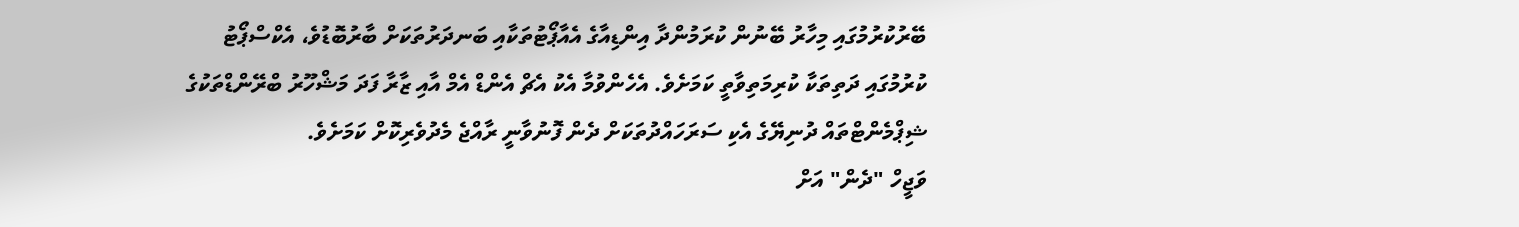ބޭރުކުރުމުގައި މިހާރު ބޭނުން ކުރަމުންދާ އިންޑިއާގެ އެއާޕޯޓުތަކާއި ބަނދަރުތަކަށް ބާރުބޮޑުވެ، އެކްސްޕޯޓު ކުރުމުގައި ދަތިތަކާ ކުރިމަތިވާތީ ކަމަށެވެ. އެހެންވުމާ އެކު އެޗް އެންޑް އެމް އާއި ޒާރާ ފަދަ މަޝްހޫރު ބްރޭންޑްތަކުގެ ޝިޕްމެންޓްތައް ދުނިޔޭގެ އެކި ސަރަހައްދުތަކަށް ދެން ފޮނުވާނީ ރާއްޖެ މެދުވެރިކޮށް ކަމަށެވެ.
ވަޖީހް "ދެން" އަށް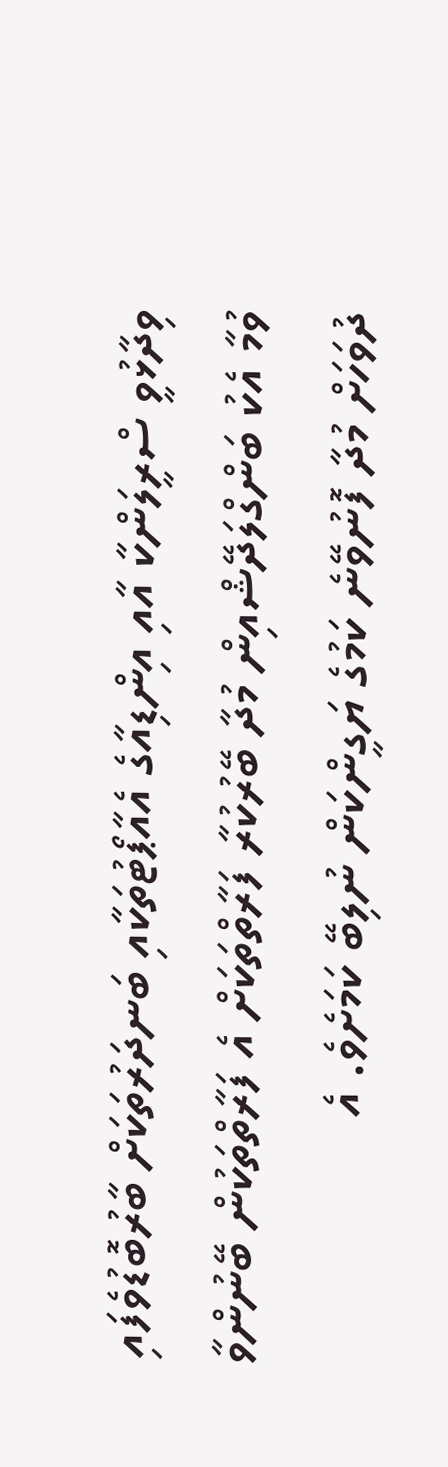ވިދާޅުވީ ސްރީލަންކާ އާއި އިންޑިއާގެ އެއާޕޯޓުތަކާއި ބަނދަރުތަކަށް ބާރުބޮޑުވެފައި ވުމާ އެކު ބަންގްލަދޭޝްއިން މުދާ ބޭރުކުރާ ފަރާތްތަކަށް އެ ފަރާތްތަކުން ބޭނުންވާ ދުވަހަށް މުދާ ފޮނުވޭނެ ކަމުގެ ޔަގީންކަން ނުލިބޭ ކަމަށެވެ. އެ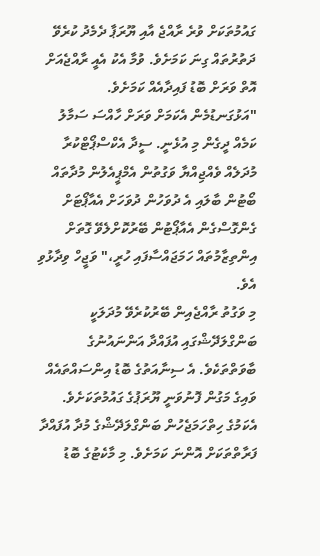ގައުމުތަކަށް ވުރެ ރާއްޖެ އާއި ޔޫރަޕާ ދެމެދު ކުރެވޭ ދަތުރުތައް ގިނަ ކަމަށެވެ. ވުމާ އެކު އެއީ ރާއްޖެއަށް އޮތް ވަރަށް ބޮޑު ފައިދާއެއް ކަމަށެވެ.
"އަޅުގަނޑުމެން އެކަމަށް ވަރަށް ހާއްސަ ސަމާލު ކަމެއް ދީގެން މި އުޅެނީ. ސީދާ އެކްސްޕޯޓްކުރާ މުދަލެއް ވެއްޖިއްޔާ ވަގުތުން އެމްޕީއެލުން މުދާތައް ބޯޓުން ބާލައި އެ ދުވަހުން ދުވަހަށް އެއާޕޯޓަށް ގެންގޮސްގެން އެއާޕޯޓުން ބޭރުކޮށްލެވޭ ގޮތަށް އިންތިޒާމުތައް ހަމަޖައްސާފައި ހުރީ،" ވަޖީހް ވިދާޅުވި އެވެ.
މި ވަގުތު ރާއްޖެއިން ބޭރުކުރެވޭ މުދަލަކީ ބަންގްލަދޭޝްގައި އުފައްދާ އަންނައުނުގެ ބާވަތްތަކެވެ. އެ ސިނާއަތުގެ ބޮޑު އިންސައްތައެއް ވައިގެ މަގުން ފޮނުވަނީ ޔޫރަޕުގެ ގައުމުތަކަށެވެ.
އެކަމުގެ ހިތްހަމަޖެހުން ބަންގްލަދޭޝްގެ މުދާ އުފައްދާ ފަރާތްތަކަށް އޮންނަ ކަމަށެވެ. މި މާކެޓުގެ ބޮޑު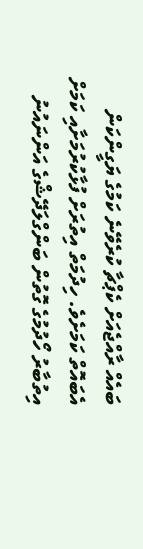ބައެއް ރާއްޖެއަށް ކެޕްޗާ ކުރެވޭނެ ކަމުގެ ޔަގީންކަން އެބައޮތް ކަމަށެވެ. ހިދުމަތް އިތުރަށް ފުޅާކުރުމަށާއި ކަމަށް އިތުބާރު ހޯދުމުގެ ގޮތުން ބަންގްލަދޭޝްގެ އަންނައުނު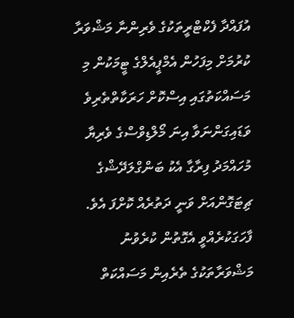އުފައްދާ ފެކްޓްރީތަކުގެ ވެރިންނާ މަޝްވަރާ ކުރުމަށް މިފަހުން އެމްޕީއެލްގެ ޓީމަކުން މި މަސައްކަތުގައި އިސްކޮށް ހަރަކާތްތެރިވެ ވަޑައިގަންނަވާ އިނަ މޯލްޑިވްސްގެ ވެރިޔާ މުހައްމަދު ފިރާގާ އެކު ބަންގްލަދޭޝްގެ ޗިޓަގޮންއަށް ވަނީ ދަތުރެއް ކޮށްފަ އެވެ. ފާހަގަކުރެއްވީ އެގޮތުން ކުރެވުނު މަޝްވަރާތަކުގެ ތެރެއިން މަސައްކަތް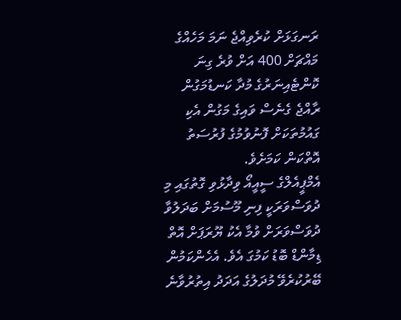ރަނގަޅަށް ކުރެވިއްޖެ ނަމަ މަހެއްގެ މައްޗަށް 400 އަށް ވުރެ ގިނަ ކޮންޓެއިނަރުގެ މުދާ ކަނޑުމަގުން ރާއްޖެ ގެނެސް ވައިގެ މަގުން އެކި ގައުމުތަކަށް ފޮނުވުމުގެ ފުރުސަތު އޮތްކަން ކަމަށެވެ.
އެމްޕީއެލްގެ ސީއީއޯ ވިދާޅުވި ގޮތުގައި މި ދުވަސްވަރަކީ ފިނި މޫސުމަށް ބަދަލުވާ ދުވަސްވަރަށް ވުމާ އެކު ޔޫރަޕަށް އޮތް ޑިމާންޑް ބޮޑު ކަމުގަ އެވެ. އެހެންކަމުން ބޭރުކުރެވޭ މުދަލުގެ އަދަދު އިތުރުވާނެ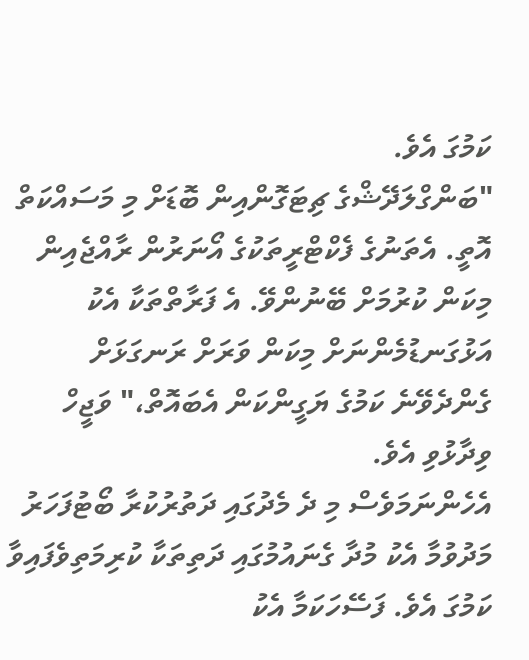ކަމުގަ އެވެ.
"ބަންގްލަދޭޝްގެ ޗިޓަގޮންއިން ބޮޑަށް މި މަސައްކަތް އޮތީ. އެތަނުގެ ފެކްޓްރީތަކުގެ އޯނަރުން ރާއްޖެއިން މިކަން ކުރުމަށް ބޭނުންވޭ. އެ ފަރާތްތަކާ އެކު އަޅުގަނޑުމެންނަށް މިކަން ވަރަށް ރަނގަޅަށް ގެންދެވޭނެ ކަމުގެ ޔަގީންކަން އެބައޮތް،" ވަޖީހް ވިދާޅުވި އެވެ.
އެހެންނަމަވެސް މި ދެ މެދުގައި ދަތުރުކުރާ ބޯޓުފަހަރު މަދުވުމާ އެކު މުދާ ގެނައުމުގައި ދަތިތަކާ ކުރިމަތިވެފައިވާ ކަމުގަ އެވެ. ފަސޭހަކަމާ އެކު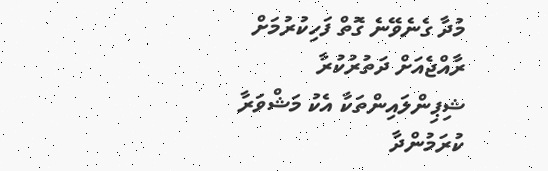މުދާ ގެނެވޭނެ ގޮތް ފަހިކުރުމަށް ރާއްޖެއަށް ދަތުރުކުރާ ޝިޕިންލައިންތަކާ އެކު މަޝްވަރާ ކުރަމުންދާ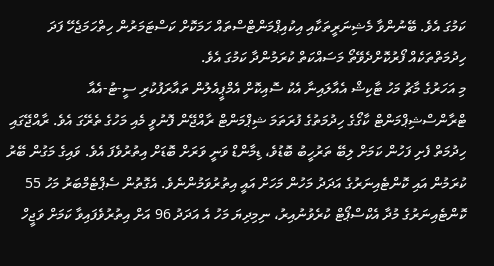ކަމުގަ އެވެ. ބޭނުންވާ މެޝިނަރީތަކާއި އިކުއިޕްމަންޓްސްތައް ހަމަކޮށް ކަސްޓަމަރުން ހިތްހަމަޖެހޭ ފަދަ ހިދުމަތްތަކެއް ފޯރުކޮށްދެވޭތޯ މަސައްކަތް ކުރަމުންދާ ކަމުގަ އެވެ.
މި އަހަރުގެ މާޗު މަހު ޓާކިޝް އެއާލައިނާ އެކު ސޮއިކޮށް އެމްޕީއެލުން ތައާރަފުކުރި ސީ-ޓު-އެއާ ޓްރާންސްޝިޕްމަންޓް ކާގޯގެ ހިދުމަތުގެ ފުރަތަމަ ޝިޕްމަންޓް ރާއްޖޭން ފޮނުވީ މެއި މަހުގެ ތެރޭގަ އެވެ. ރާއްޖޭގައި ހިދުމަތް ފެށި ފަހުން ކަމަށް ލިބޭ ތަރުހީބު ބޮޑުވެ، ޑިމާންޑް ވަނީ ވަރަށް ބޮޑަށް އިތުރުވެފަ އެވެ. ވައިގެ މަގުން ބޭރު ކުރަމުން އައި ކޮންޓެއިނަރުގެ އަދަދު މަހުން މަހަށް އައީ އިތުރުވަމުންނެވެ. އެގޮތުން ސެޕްޓެމްބަރު މަހު 55 ކޮންޓެއިނަރުގެ މުދާ އެކްސްޕޯޓް ކުރެވުނުއިރު، ނިމިދިޔަ މަހު އެ އަދަދު 96 އަށް އިތުރުވެފައިވާ ކަމަށް ވަޖީހް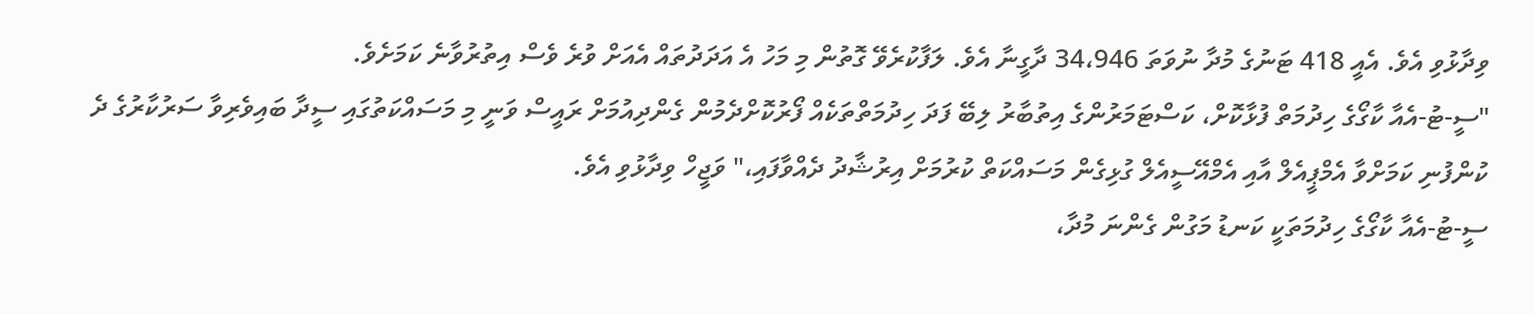ވިދާޅުވި އެވެ. އެއީ 418 ޓަނުގެ މުދާ ނުވަތަ 34،946 ދާގީނާ އެވެ. ލަފާކުރެވޭ ގޮތުން މި މަހު އެ އަދަދުތައް އެއަށް ވުރެ ވެސް އިތުރުވާނެ ކަމަށެވެ.
"ސީ-ޓު-އެއާ ކާގޯގެ ހިދުމަތް ފުޅާކޮށް، ކަސްޓަމަރުންގެ އިތުބާރު ލިބޭ ފަދަ ހިދުމަތްތަކެއް ފޯރުކޮށްދެމުން ގެންދިއުމަށް ރައީސް ވަނީ މި މަސައްކަތުގައި ސީދާ ބައިވެރިވާ ސަރުކާރުގެ ދެ ކުންފުނި ކަމަށްވާ އެމްޕީއެލް އާއި އެމްއޭސީއެލް ގުޅިގެން މަސައްކަތް ކުރުމަށް އިރުޝާދު ދެއްވާފައި،" ވަޖީހް ވިދާޅުވި އެވެ.
ސީ-ޓު-އެއާ ކާގޯގެ ހިދުމަތަކީ ކަނޑު މަގުން ގެންނަ މުދާ،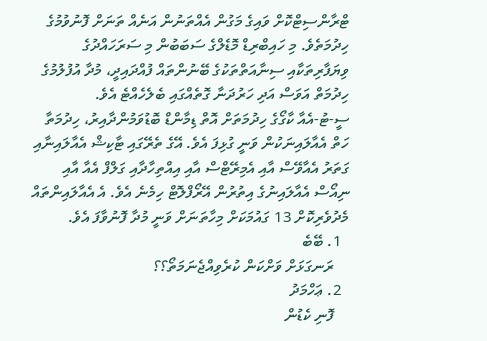ޓްރާންސިޓްކޮށް ވައިގެ މަގުން އެއްތަނުން އަނެއް ތަނަށް ފޮނުވުމުގެ ހިދުމަތެވެ. މި ހައިބްރިޑް މޮޑެލްގެ ސަބަބުން މި ސަރަހައްދުގެ ވިޔަފާރިތަކާއި ސިނާއަތްތަކުގެ ބޭނުންތައް ފުއްދައިދީ، މުދާ އުފުލުމުގެ ހިދުމަތް އަވަސް އަދި ހަރުދަނާ ގޮތެއްގައި ބެލެހެއްޓެ އެވެ.
ސީ-ޓު-އެއާ ކާގޯގެ ހިދުމަތަށް އޮތް ޑިމާންޑް ބޮޑުވަމުންދާއިރު، ހިދުމަތާ ހަތް އެއާލައިނަކުން ވަނީ ގުޅިފަ އެވެ. އޭގެ ތެރޭގައި ޓާކިޝް އެއާލައިނާއި ގަތަރު އެއާވޭސް އާއި އެމިރޭޓްސް އާއި އިއްތިހާދާއި ގަލްފް އެއާ އާއި ނިއޯސް އެއާލައިނުގެ އިތުރުން އޭރޯފްލޮޓް ހިމެނެ އެވެ. އެ އެއާލައިންތައް މެދުވެރިކޮށް 13 ގައުމަކަށް މިހާތަނަށް ވަނީ މުދާ ފޮނުވާފަ އެވެ.
  1. ބޭބެ
    ރަނގަޅަށް ވަށްކަން ކުރެވިއްޖެނަމަތޯ؟؟
  2. ޢަހްމަދު
    ފޮނި ކެޑުން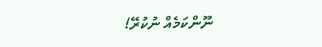ނޫންކަމެއް ނުކުރޭ!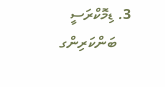3. ޑިމޮކްރަސީ
    ބަންކަރިންގ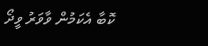ކޮބާ އެކަމުން ވާވަރު ވީދޯ